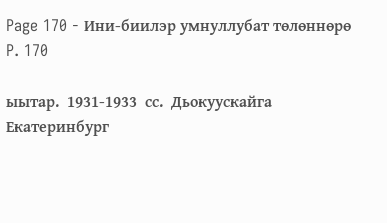Page 170 - Ини-биилэр умнуллубат төлөннөрө
P. 170

ыытар.  1931-1933  сс.  Дьокуускайга   Екатеринбург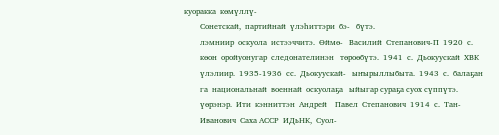куоракка  көмүллү-
        Сонетскай,  партийнай  үлэһиттэри  бэ-   бүтэ.
        лэмниир  оскуола  истээччитэ.  Өймө-   Василий  Степанович-П  1920  с.
        көон  оройуонугар  следонателинэн   төроөбүтэ.  1941  с.  Дьокуускай  ХВК
        үлэлиир.  1935-1936  сс.  Дьокуускай-   ыҥырыллыбыта.  1943  с.  балаҕан
        га  национальнай  военнай  оскуолаҕа   ыйыгар сураҕа суох сүппүтэ.
        үөрэнэр.  Ити  кэнниттэн  Андрей    Павел  Степанович  1914  с.  Тан-
        Иванович  Саха АССР  ИДьНК,  Суол-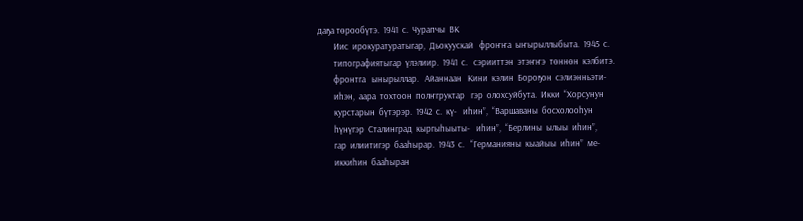даҕа төрообүтэ.  1941  с.  Чурапчы  ВК
        Иис  ирокуратуратыгар,  Дьокуускай   фроҥҥа  ыҥырыллыбыта.  1945  с.
        типографиятыгар  үлэлиир.  1941  с.   сэрииттэн  этэҥҥэ  төннөн  кэлбитэ.
        фронтга   ынырыллар.   Айаннаан   Кини  кэлин  Бороҕон  сэлиэнньэти-
        иһэн,  аара  тохтоон  полҥгруктар   гэр  олохсуйбута.  Икки  “Хорсунун
        курстарын  бүтэрэр.  1942  с.  кү-   иһин”,  “Варшаваны  босхолооһун
        һүнүгэр  Сталинград  кыргыһыыты-   иһин”,  “Берлины  ылыы  иһин”,
        гар  илиитигэр  бааһырар.  1943  с.   “Германияны  кыайыы  иһин”  ме-
        иккиһин  бааһыран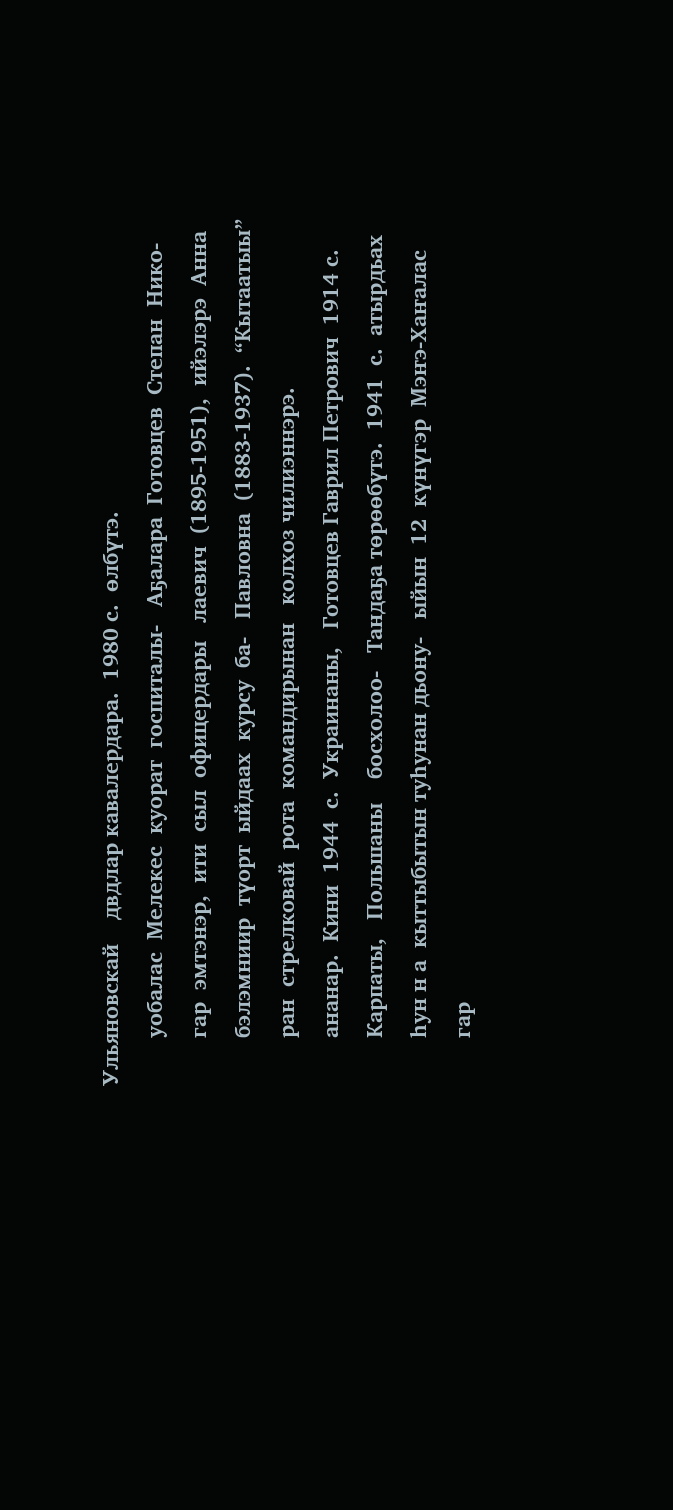Ульяновскай    двдлар кавалердара.  1980 с.  өлбүтэ.
        уобалас  Мелекес  куорат  госпиталы-   Аҕалара  Готовцев  Степан  Нико-
        гар  эмтэнэр,  ити  сыл  офицердары   лаевич  (1895-1951),  ийэлэрэ  Анна
        бэлэмниир  түорт  ыйдаах  курсу  ба-   Павловна  (1883-1937).  “Кытаатыы”
        ран  стрелковай  рота  командирынан   колхоз чилиэннэрэ.
        ананар.  Кини  1944  с.  Украинаны,   Готовцев Гаврил Петрович  1914 с.
        Карпаты,   Польшаны    босхолоо-   Тандаҕа төрөөбүтэ.  1941  с.  атырдьах
        һун н а  кыттыбытын туһунан дьону-   ыйын  12  күнүгэр  Мэҥэ-Хаҥалас
        гар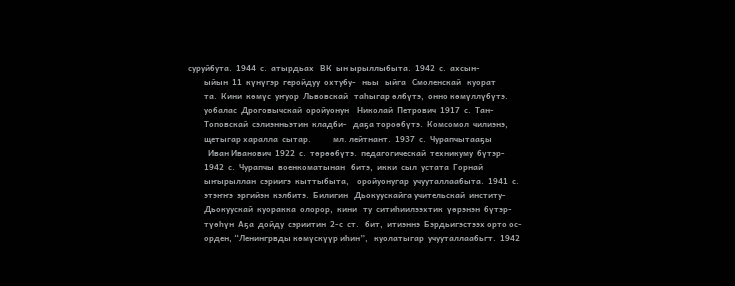суруйбута.  1944  с.  атырдьах   ВК  ын ырыллыбыта.  1942  с.  ахсын-
        ыйын  11  күнүгэр  геройдуу  охтубу-   ньы   ыйга   Смоленскай   куорат
        та.  Кини  көмүс  уҥуор  Львовскай   таһыгар өлбүтэ,  онно көмүллүбүтэ.
        уобалас  Дроговычскай  оройуонун    Николай  Петрович  1917  с.  Тан-
        Топовскай  сэлиэнньэтин  кладби-   даҕа тороөбүтэ.  Комсомол  чилиэнэ,
        щетыгар харалла  сытар.           мл. лейтнант.  1937  с.  Чурапчытааҕы
          Иван Иванович  1922  с.  төрөөбүтэ.  педагогическай  техникуму  бүтэр-
        1942  с.  Чурапчы  военкоматынан   битэ,  икки  сыл  устата  Горнай
        ыҥырыллан  сэриигэ  кыттыбыта,    оройуонугар  учууталлаабыта.  1941  с.
        этэҥҥэ  эргийэн  кэлбитэ.  Билигин   Дьокуускайга учительскай  институ-
        Дьокуускай  куоракка  олорор,  кини   ту  ситиһиилээхтик  үөрэнэн  бүтэр-
        түөһүн  Аҕа  дойду  сэриитин  2-с  ст.   бит,  итиэннэ  Бэрдьигэстээх орто ос-
        орден, “Ленингрвды көмүскүүр иһин”,   куолатыгар  учууталлаабьгт.  1942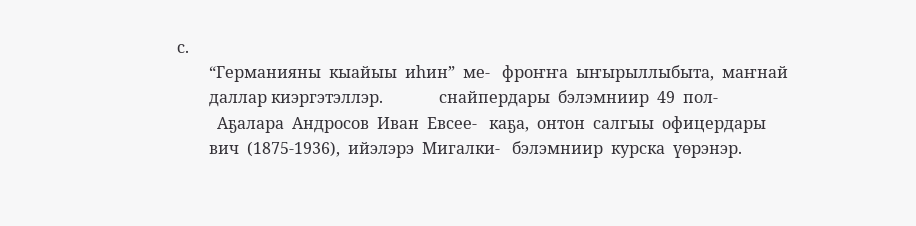с.
        “Германияны  кыайыы  иһин”  ме-   фроҥҥа  ыҥырыллыбыта,  маҥнай
        даллар киэргэтэллэр.              снайпердары  бэлэмниир  49  пол-
          Аҕалара  Андросов  Иван  Евсее-   каҕа,  онтон  салгыы  офицердары
        вич  (1875-1936),  ийэлэрэ  Мигалки-   бэлэмниир  курска  үөрэнэр.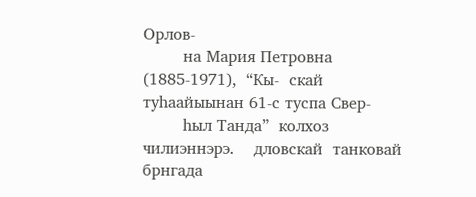Орлов-
        на Мария Петровна (1885-1971),  “Кы-  скай туһаайыынан 61-с туспа Свер-
        һыл Танда”  колхоз чилиэннэрэ.    дловскай  танковай  брнгада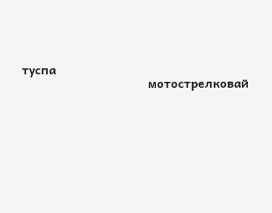туспа
                                          мотострелковай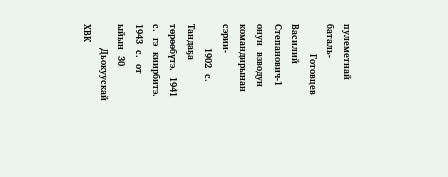пулеметнай баталь-
          Готовцев  Василий  Степанович-1  онун  взводун  командирынан  сэрии-
        1902  с.  Тандаҕа  төрөөбүтэ.  1941  с.  гэ  киирбитэ.  1943  с.  от  ыйын  30
        Дьокуускай  ХВК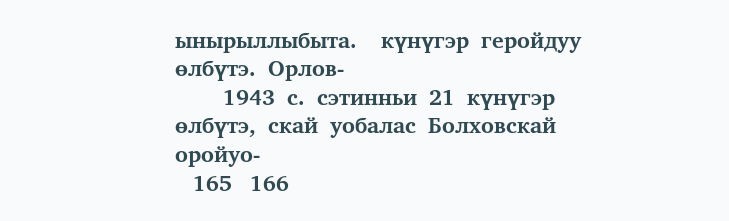ынырыллыбыта.    күнүгэр  геройдуу  өлбүтэ.  Орлов-
        1943  с.  сэтинньи  21  күнүгэр өлбүтэ,  скай  уобалас  Болховскай  оройуо-
   165   166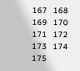167   168   169   170   171   172   173   174   175